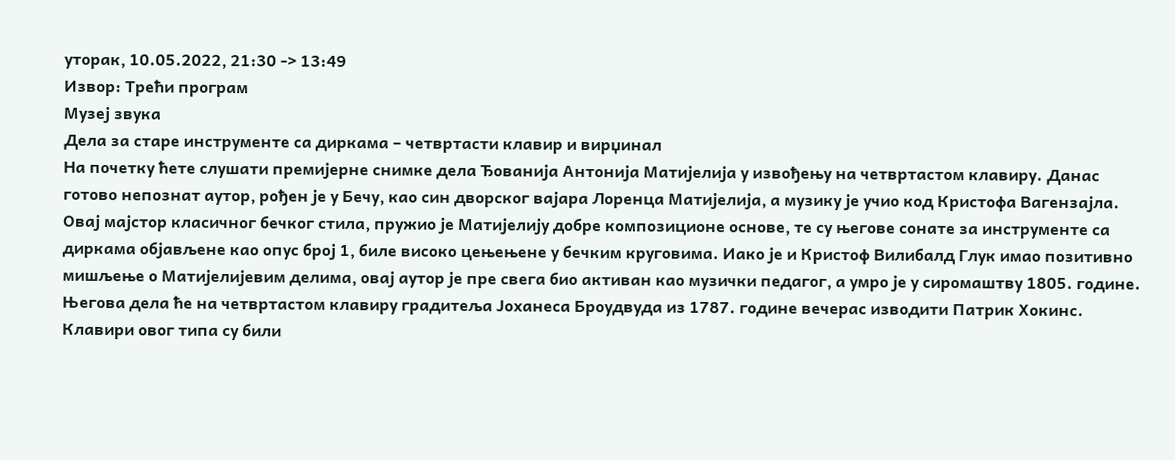уторак, 10.05.2022, 21:30 -> 13:49
Извор: Трећи програм
Музеј звука
Дела за старе инструменте са диркама – четвртасти клавир и вирџинал
На почетку ћете слушати премијерне снимке дела Ђованија Антонија Матијелија у извођењу на четвртастом клавиру. Данас готово непознат аутор, рођен је у Бечу, као син дворског вајара Лоренца Матијелија, а музику је учио код Кристофа Вагензајла. Овај мајстор класичног бечког стила, пружио је Матијелију добре композиционе основе, те су његове сонате за инструменте са диркама објављене као опус број 1, биле високо цењењене у бечким круговима. Иако је и Кристоф Вилибалд Глук имао позитивно мишљење о Матијелијевим делима, овај аутор је пре свега био активан као музички педагог, а умро је у сиромаштву 1805. године.
Његова дела ће на четвртастом клавиру градитеља Јоханеса Броудвуда из 1787. године вечерас изводити Патрик Хокинс. Клавири овог типа су били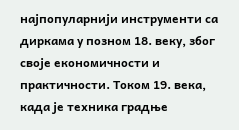најпопуларнији инструменти са диркама у позном 18. веку, због своје економичности и практичности. Током 19. века, када је техника градње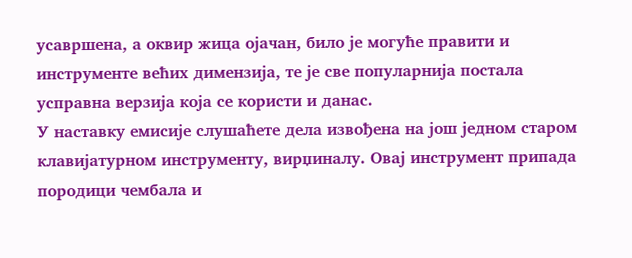усавршена, а оквир жица ојачан, било је могуће правити и инструменте већих димензија, те је све популарнија постала усправна верзија која се користи и данас.
У наставку емисије слушаћете дела извођена на још једном старом клавијатурном инструменту, вирџиналу. Овај инструмент припада породици чембала и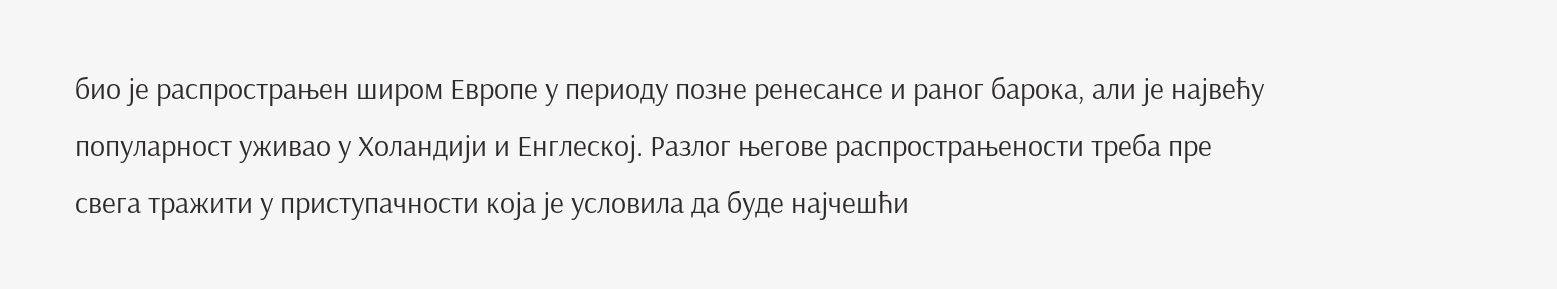био је распрострањен широм Европе у периоду позне ренесансе и раног барока, али је највећу популарност уживао у Холандији и Енглеској. Разлог његове распрострањености треба пре свега тражити у приступачности која је условила да буде најчешћи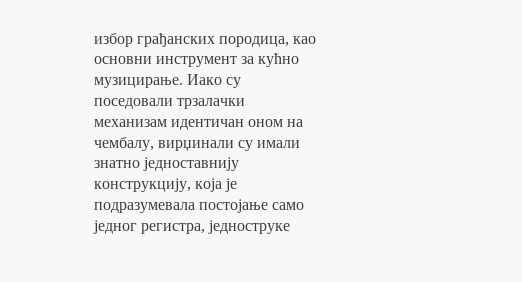избор грађанских породица, као основни инструмент за кућно музицирање. Иако су поседовали трзалачки механизам идентичан оном на чембалу, вирџинали су имали знатно једноставнију конструкцију, која је подразумевала постојање само једног регистра, једноструке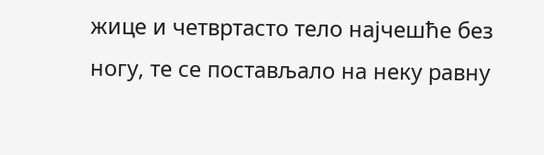жице и четвртасто тело најчешће без ногу, те се постављало на неку равну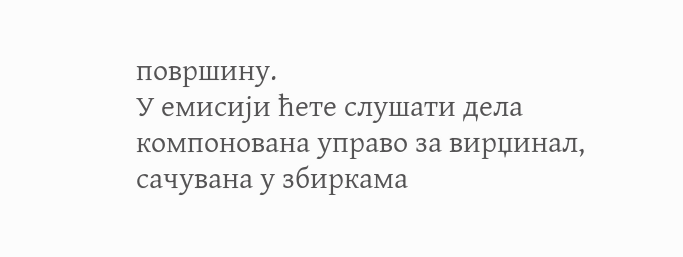површину.
У емисији ћете слушати дела компонована управо за вирџинал, сачувана у збиркама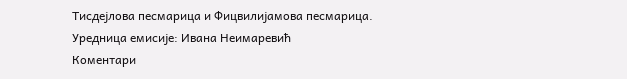Тисдејлова песмарица и Фицвилијамова песмарица.
Уредница емисије: Ивана Неимаревић
Коментари